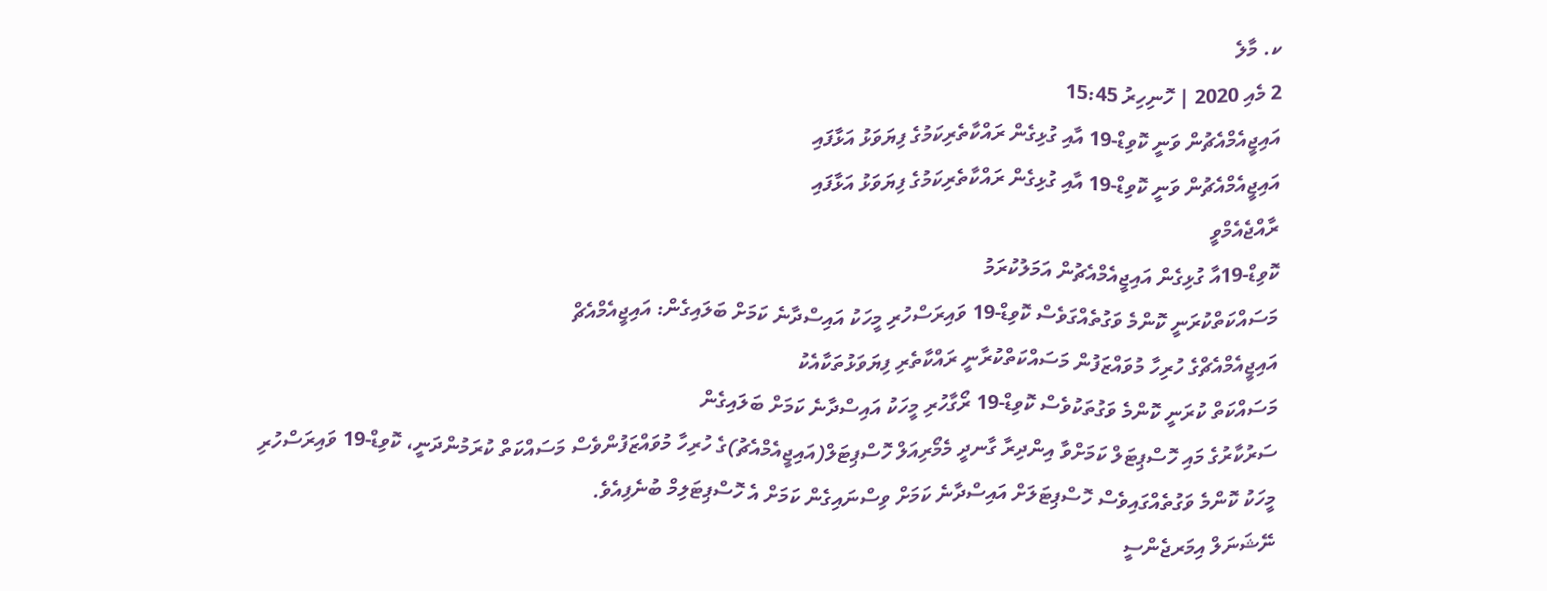ކ. މާލެ
2 މެއި 2020 | ހޮނިހިރު 15:45
އައިޖީއެމްއެޗުން ވަނީ ކޮވިޑް-19 އާއި ގުޅިގެން ރައްކާތެރިކަމުގެ ފިޔަވަޅު އަޅާފައި
އައިޖީއެމްއެޗުން ވަނީ ކޮވިޑް-19 އާއި ގުޅިގެން ރައްކާތެރިކަމުގެ ފިޔަވަޅު އަޅާފައި
ރާއްޖެއެމްވީ
ކޮވިޑް-19އާ ގުޅިގެން އައިޖީއެމްއެޗުން އަމަލުކުރަމު
މަސައްކަތްކުރަނީ ކޮންމެ ވަގުތެއްގަވެސް ކޮވިޑް-19 ވައިރަސްހުރި މީހަކު އައިސްދާނެ ކަމަށް ބަލައިގެން: އައިޖީއެމްއެޗް
އައިޖީއެމްއެޗްގެ ހުރިހާ މުވައްޒަފުން މަސައްކަތްކުރާނީ ރައްކާތެރި ފިޔަވަޅުތަކާއެކު
މަސައްކަތް ކުރަނީ ކޮންމެ ވަގުތަކުވެސް ކޮވިޑް-19 ރޯގާހުރި މީހަކު އައިސްދާނެ ކަމަށް ބަލައިގެން
ސަރުކާރުގެ މައި ހޮސްޕިޓަލް ކަމަށްވާ އިންދިރާ ގާނދީ މެމޯރިއަލް ހޮސްޕިޓަލް(އައިޖީއެމްއެޗު)ގެ ހުރިހާ މުވައްޒަފުންވެސް މަސައްކަތް ކުރަމުންދަނީ، ކޮވިޑް-19 ވައިރަސްހުރި މީހަކު ކޮންމެ ވަގުތެއްގައިވެސް ހޮސްޕިޓަލަށް އައިސްދާނެ ކަމަށް ވިސްނައިގެން ކަމަށް އެ ހޮސްޕިޓަލިމް ބުނެފިއެވެ.
ނޭޝަނަލް އިމަރޖެންސީ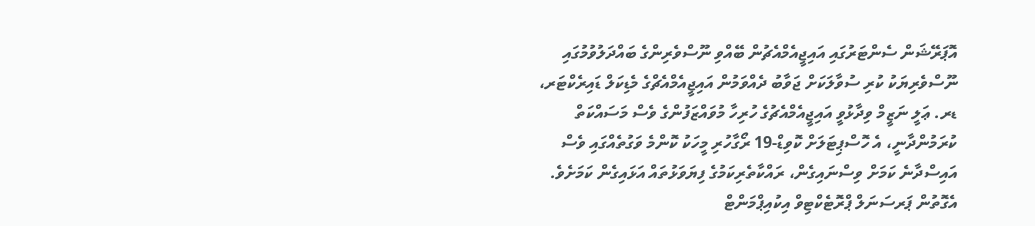އޮޕަރޭޝަން ސެންޓަރުގައި އައިޖީއެމްއެޗުން ބޭއްވި ނޫސްވެރިންގެ ބައްދަލުވުމުގައި ނޫސްވެރިޔަކު ކުރި ސުވާލަކަށް ޖަވާބު ދެއްވަމުން އައިޖީއެމްއެޗްގެ މެޑިކަލް ޑައިރެކްޓަރ، ޑރ. ޢަލީ ނަޒީމް ވިދާޅުވީ އައިޖީއެމްއެޗުގެ ހުރިހާ މުވައްޒަފުންގެ ވެސް މަސައްކަތް ކުރަމުންދާނީ، އެ ހޮސްޕިޓަލަށް ކޮވިޑް-19 ރޯގާހުރި މީހަކު ކޮންމެ ވަގުތެއްގައި ވެސް އައިސްދާނެ ކަމަށް ވިސްނައިގެން، ރައްކާތެރިކަމުގެ ފިޔަވަޅުތައް އަޅައިގެން ކަމަށެވެ. އެގޮތުން ޕަރސަނަލް ޕްރޮޓެކްޓިވް އިކުއިޕްމަންޓް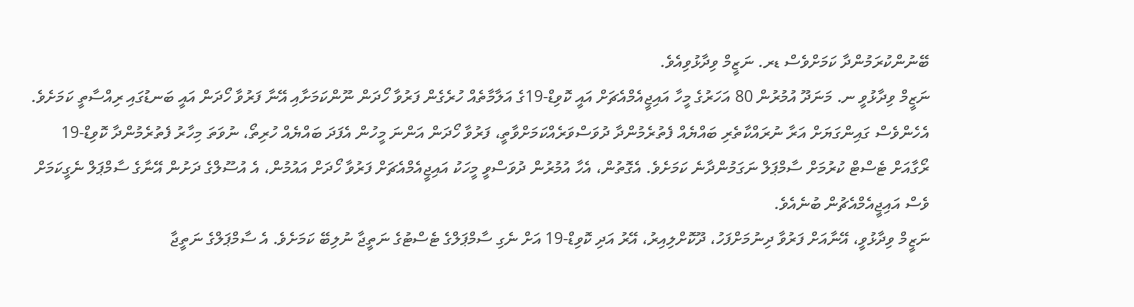ބޭނުންކުރަމުންދާ ކަމަށްވެސް ޑރ. ނަޒީމް ވިދާޅުވިއެވެ.
ނަޒީމް ވިދާޅުވީ ނ. މަނަދޫ އުމުރުން 80 އަހަރުގެ މީހާ އައިޖީއެމްއެޗަށް އައީ ކޮވިޑް-19ގެ އަލާމާތެއް ހުރެގެން ފަރުވާ ހޯދަން ނޫންކަމަށާއި އޭނާ ފަރުވާ ހޯދަން އައީ ބަނޑުގައި ރިއްސާތީ ކަމަށެވެ. އެހެންވެސް ގައިންގަޔަށް އަރާ ނުރައްކާތެރި ބައްޔެއް ފެތުރެމުންދާ ދުވަސްވަރެއްކަމަށްވާތީ، ފަރުވާ ހޯދަން އަންނަ މީހުން އެފަދަ ބައްޔެއް ހުރިތޯ، ނުވަތަ މިހާރު ފެތުރެމުންދާ ކޮވިޑް-19 ރޯގާއަށް ޓެސްޓް ކުރުމަށް ސާމްޕަލް ނަގަމުންދާނެ ކަމަށެވެ. އެގޮތުން، އެހާ އުމުރުން ދުވަސްވީ މީހަކު އައިޖީއެމްއެޗަށް ފަރުވާ ހޯދަށް އައުމުން، އެ އުސޫލްގެ ދަށުން އޭނާގެ ސާމްޕަލް ނެގީކަމަށް ވެސް އައިޖީއެމްއެޗުން ބުނެއެވެ.
ނަޒީމް ވިދާޅުވީ، އޭނާއަށް ފަރުވާ ދިނުމަށްފަހު، ދޫކޮށްލިއިރު، އޭރު އަދި ކޮވިޑް-19 އަށް ނެގި ސާމްޕަލްގެ ޓެސްޓުގެ ނަތީޖާ ނުލިބޭ ކަމަށެވެ. އެ ސާމްޕަލްގެ ނަތީޖާ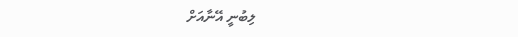ލިބުނީ އޭނާއަށް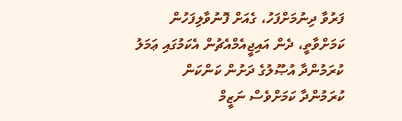ފަރުވާ ދިނުމަށްފަހު، ގެއަށް ފޮނުވާލިފަހުން ކަމަށްވާތީ، ދެން އައިޖީއެމްއެޗުން އެކަމުގައި ޢަމަލު ކުރަމުންދާ އުޞޫލުގެ ދަށުން ކަންކަން ކުރަމުންދާ ކަމަށްވެސް ނަޒީމް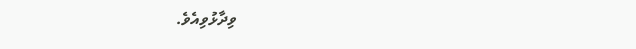ވިދާޅުވިއެވެ.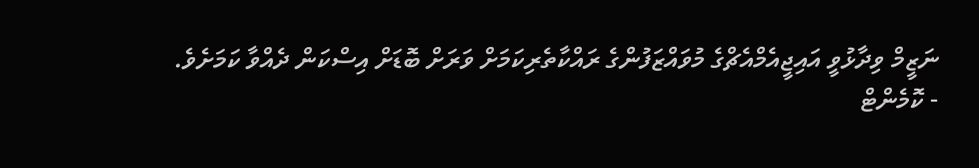ނަޒީމް ވިދާޅުވީ އައިޖީއެމްއެޗްގެ މުވައްޒަފުންގެ ރައްކާތެރިކަމަށް ވަރަށް ބޮޑަށް އިސްކަން ދެއްވާ ކަމަށެވެ.
- ކޮމެންޓް